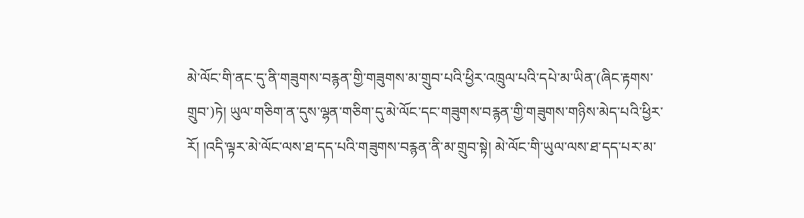མེ་ལོང་གི་ནང་དུ་ནི་གཟུགས་བརྙན་གྱི་གཟུགས་མ་གྲུབ་པའི་ཕྱིར་འཁྲུལ་པའི་དཔེ་མ་ཡིན་(ཞིང་རྟགས་གྲུབ་)ཏེ། ཡུལ་གཅིག་ན་དུས་ལྷན་གཅིག་དུ་མེ་ལོང་དང་གཟུགས་བརྙན་གྱི་གཟུགས་གཉིས་མེད་པའི་ཕྱིར་རོ། །འདི་ལྟར་མེ་ལོང་ལས་ཐ་དད་པའི་གཟུགས་བརྙན་ནི་མ་གྲུབ་སྟེ། མེ་ལོང་གི་ཡུལ་ལས་ཐ་དད་པར་མ་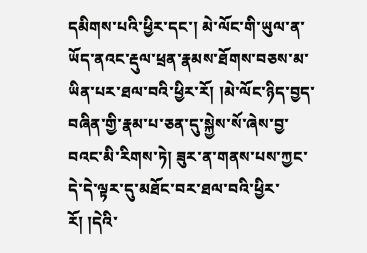དམིགས་པའི་ཕྱིར་དང་། མེ་ལོང་གི་ཡུལ་ན་ཡོད་ནའང་རྡུལ་ཕྲན་རྣམས་ཐོགས་བཅས་མ་ཡིན་པར་ཐལ་བའི་ཕྱིར་རོ། །མེ་ལོང་ཉིད་བྱད་བཞིན་གྱི་རྣམ་པ་ཅན་དུ་སྐྱེས་སོ་ཞེས་བྱ་བའང་མི་རིགས་ཏེ། ཟུར་ན་གནས་པས་ཀྱང་དེ་དེ་ལྟར་དུ་མཐོང་བར་ཐལ་བའི་ཕྱིར་རོ། །དེའི་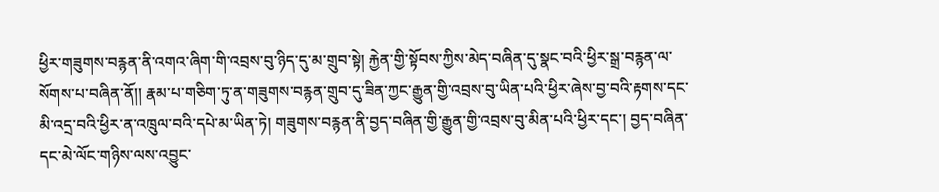ཕྱིར་གཟུགས་བརྙན་ནི་འགའ་ཞིག་གི་འབྲས་བུ་ཉིད་དུ་མ་གྲུབ་སྟེ། རྐྱེན་གྱི་སྟོབས་ཀྱིས་མེད་བཞིན་དུ་སྣང་བའི་ཕྱིར་སྒྲ་བརྙན་ལ་སོགས་པ་བཞིན་ནོ།། རྣམ་པ་གཅིག་ཏུ་ན་གཟུགས་བརྙན་གྲུབ་དུ་ཟིན་ཀྱང་རྒྱུན་གྱི་འབྲས་བུ་ཡིན་པའི་ཕྱིར་ཞེས་བྱ་བའི་རྟགས་དང་མི་འདྲ་བའི་ཕྱིར་ན་འཁྲུལ་བའི་དཔེ་མ་ཡིན་ཏེ། གཟུགས་བརྙན་ནི་བྱད་བཞིན་གྱི་རྒྱུན་གྱི་འབྲས་བུ་མིན་པའི་ཕྱིར་དང་། བྱད་བཞིན་དང་མེ་ལོང་གཉིས་ལས་འབྱུང་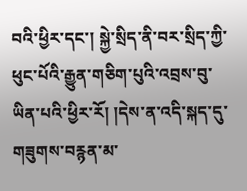བའི་ཕྱིར་དང་། སྐྱེ་སྲིད་ནི་བར་སྲིད་ཀྱི་ཕུང་པོའི་རྒྱུན་གཅིག་པུའི་འབྲས་བུ་ཡིན་པའི་ཕྱིར་རོ། །དེས་ན་འདི་སྐད་དུ་གཟུགས་བརྙན་མ་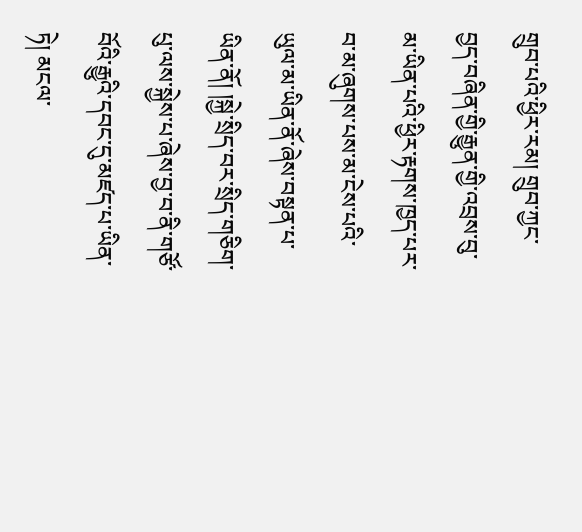གྲུབ་པའི་ཕྱིར་རམ། གྲུབ་ཀྱང་བྱད་བཞིན་གྱི་རྒྱུན་གྱི་འབྲས་བུ་མ་ཡིན་པའི་ཕྱིར་རྟགས་ཁྱད་པར་བ་མ་ཞུགས་པས་མ་ངེས་པའི་ཡུལ་མ་ཡིན་ནོ་ཞེས་བསྟན་པ་ཡིན་ནོ། །སྐྱེ་སྲིད་བར་སྲིད་གཅིག་པུ་ལས་སྐྱེས་པ་ཞེས་བྱ་བ་ནི་གཙོ་བོའི་རྒྱུའི་དབང་དུ་མཛད་པ་ཡིན་ཏེ། མངལ་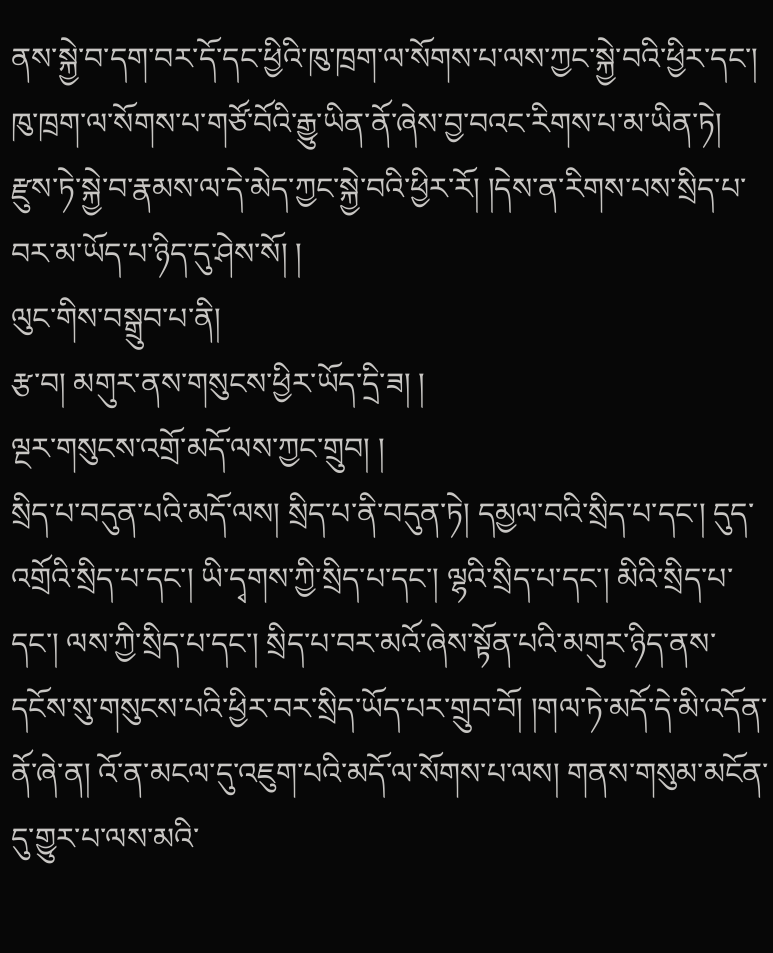ནས་སྐྱེ་བ་དག་བར་དོ་དང་ཕྱིའི་ཁུ་ཁྲག་ལ་སོགས་པ་ལས་ཀྱང་སྐྱེ་བའི་ཕྱིར་དང་། ཁུ་ཁྲག་ལ་སོགས་པ་གཙོ་བོའི་རྒྱུ་ཡིན་ནོ་ཞེས་བྱ་བའང་རིགས་པ་མ་ཡིན་ཏེ། རྫུས་ཏེ་སྐྱེ་བ་རྣམས་ལ་དེ་མེད་ཀྱང་སྐྱེ་བའི་ཕྱིར་རོ། །དེས་ན་རིགས་པས་སྲིད་པ་བར་མ་ཡོད་པ་ཉིད་དུ་ཤེས་སོ། །
ལུང་གིས་བསྒྲུབ་པ་ནི།
རྩ་བ། མགུར་ནས་གསུངས་ཕྱིར་ཡོད་དྲི་ཟ། །
ལྔར་གསུངས་འགྲོ་མདོ་ལས་ཀྱང་གྲུབ། །
སྲིད་པ་བདུན་པའི་མདོ་ལས། སྲིད་པ་ནི་བདུན་ཏེ། དམྱལ་བའི་སྲིད་པ་དང་། དུད་འགྲོའི་སྲིད་པ་དང་། ཡི་དྭགས་ཀྱི་སྲིད་པ་དང་། ལྷའི་སྲིད་པ་དང་། མིའི་སྲིད་པ་དང་། ལས་ཀྱི་སྲིད་པ་དང་། སྲིད་པ་བར་མའོ་ཞེས་སྟོན་པའི་མགུར་ཉིད་ནས་དངོས་སུ་གསུངས་པའི་ཕྱིར་བར་སྲིད་ཡོད་པར་གྲུབ་བོ། །གལ་ཏེ་མདོ་དེ་མི་འདོན་ནོ་ཞེ་ན། འོ་ན་མངལ་དུ་འཇུག་པའི་མདོ་ལ་སོགས་པ་ལས། གནས་གསུམ་མངོན་དུ་གྱུར་པ་ལས་མའི་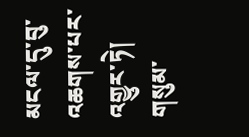མངལ་དུ་བུ་འཆགས་པར་འགྱུར་ཏེ། གསུམ་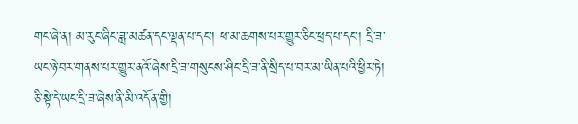གང་ཞེ་ན། མ་རུང་ཞིང་ཟླ་མཚན་དང་ལྡན་པ་དང་། ཕ་མ་ཆགས་པར་གྱུར་ཅིང་ཕྲད་པ་དང་། དྲི་ཟ་ཡང་ཉེ་བར་གནས་པར་གྱུར་ནའོ་ཞེས་དྲི་ཟ་གསུངས་ཤིང་དྲི་ཟ་ནི་སྲིད་པ་བར་མ་ཡིན་པའི་ཕྱིར་ཏེ། ཅི་སྟེ་དེ་ཡང་དྲི་ཟ་ཞེས་ནི་མི་འདོན་གྱི།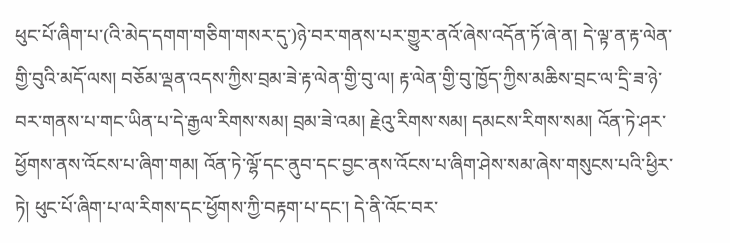ཕུང་པོ་ཞིག་པ་(འི་མེད་དགག་གཅིག་གསར་དུ་)ཉེ་བར་གནས་པར་གྱུར་ནའོ་ཞེས་འདོན་ཏོ་ཞེ་ན། དེ་ལྟ་ན་རྟ་ལེན་གྱི་བུའི་མདོ་ལས། བཅོམ་ལྡན་འདས་ཀྱིས་བྲམ་ཟེ་རྟ་ལེན་གྱི་བུ་ལ། རྟ་ལེན་གྱི་བུ་ཁྱོད་ཀྱིས་མཆིས་བྲང་ལ་དྲི་ཟ་ཉེ་བར་གནས་པ་གང་ཡིན་པ་དེ་རྒྱལ་རིགས་སམ། བྲམ་ཟེ་འམ། རྗེའུ་རིགས་སམ། དམངས་རིགས་སམ། འོན་ཏེ་ཤར་ཕྱོགས་ནས་འོངས་པ་ཞིག་གམ། འོན་ཏེ་ལྷོ་དང་ནུབ་དང་བྱང་ནས་འོངས་པ་ཞིག་ཤེས་སམ་ཞེས་གསུངས་པའི་ཕྱིར་ཏེ། ཕུང་པོ་ཞིག་པ་ལ་རིགས་དང་ཕྱོགས་ཀྱི་བརྟག་པ་དང་། དེ་ནི་འོང་བར་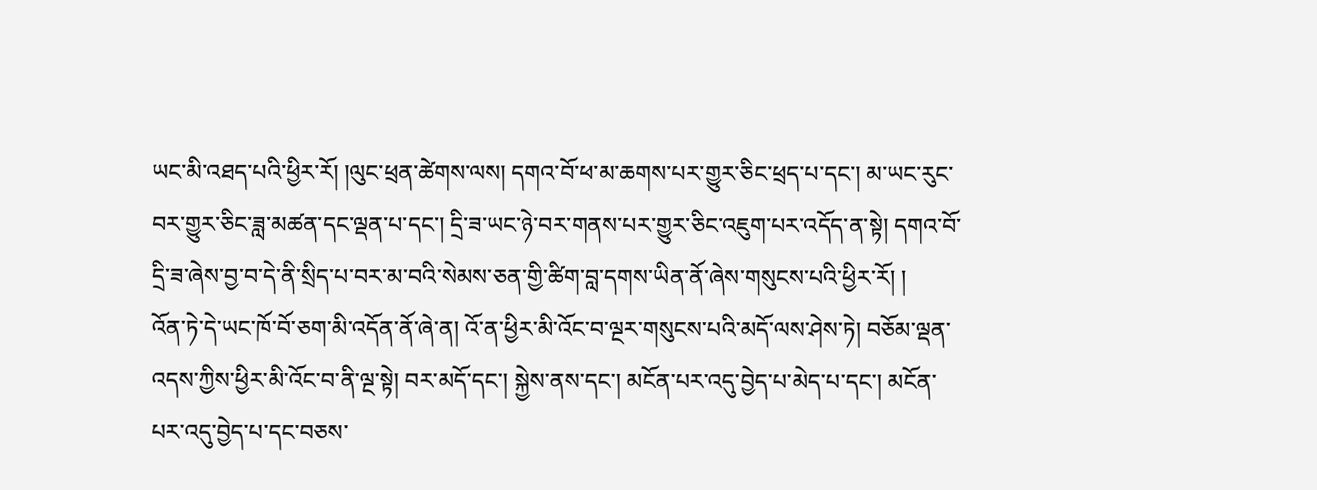ཡང་མི་འཐད་པའི་ཕྱིར་རོ། །ལུང་ཕྲན་ཚེགས་ལས། དགའ་བོ་ཕ་མ་ཆགས་པར་གྱུར་ཅིང་ཕྲད་པ་དང་། མ་ཡང་རུང་བར་གྱུར་ཅིང་ཟླ་མཚན་དང་ལྡན་པ་དང་། དྲི་ཟ་ཡང་ཉེ་བར་གནས་པར་གྱུར་ཅིང་འཇུག་པར་འདོད་ན་སྟེ། དགའ་བོ་དྲི་ཟ་ཞེས་བྱ་བ་དེ་ནི་སྲིད་པ་བར་མ་བའི་སེམས་ཅན་གྱི་ཚིག་བླ་དགས་ཡིན་ནོ་ཞེས་གསུངས་པའི་ཕྱིར་རོ། །
འོན་ཏེ་དེ་ཡང་ཁོ་བོ་ཅག་མི་འདོན་ནོ་ཞེ་ན། འོ་ན་ཕྱིར་མི་འོང་བ་ལྔར་གསུངས་པའི་མདོ་ལས་ཤེས་ཏེ། བཅོམ་ལྡན་འདས་ཀྱིས་ཕྱིར་མི་འོང་བ་ནི་ལྔ་སྟེ། བར་མདོ་དང་། སྐྱེས་ནས་དང་། མངོན་པར་འདུ་བྱེད་པ་མེད་པ་དང་། མངོན་པར་འདུ་བྱེད་པ་དང་བཅས་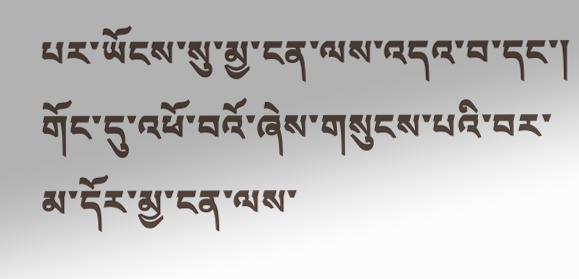པར་ཡོངས་སུ་མྱ་ངན་ལས་འདའ་བ་དང་། གོང་དུ་འཕོ་བའོ་ཞེས་གསུངས་པའི་བར་མ་དོར་མྱ་ངན་ལས་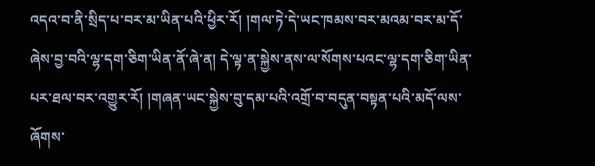འདའ་བ་ནི་སྲིད་པ་བར་མ་ཡིན་པའི་ཕྱིར་རོ། །གལ་ཏེ་དེ་ཡང་ཁམས་བར་མའམ་བར་མ་དོ་ཞེས་བྱ་བའི་ལྷ་དག་ཅིག་ཡིན་ནོ་ཞེ་ན། དེ་ལྟ་ན་སྐྱེས་ནས་ལ་སོགས་པའང་ལྷ་དག་ཅིག་ཡིན་པར་ཐལ་བར་འགྱུར་རོ། །གཞན་ཡང་སྐྱེས་བུ་དམ་པའི་འགྲོ་བ་བདུན་བསྟན་པའི་མདོ་ལས་ཞོགས་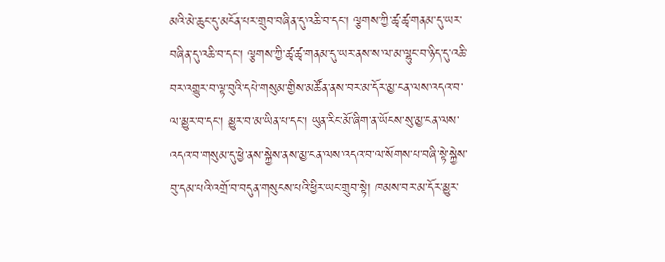མའི་མེ་ཆུང་དུ་མངོན་པར་གྲུབ་བཞིན་དུ་འཆི་བ་དང་། ལྕགས་ཀྱི་ཚྭ་ཚྭ་གནམ་དུ་ཡར་བཞིན་དུ་འཆི་བ་དང་། ལྕགས་ཀྱི་ཚྭ་ཚྭ་གནམ་དུ་ཡར་ནས་ས་ལ་མ་ལྷུང་བ་ཉིད་དུ་འཆི་བར་འགྱུར་བ་ལྟ་བུའི་དཔེ་གསུམ་གྱིས་མཚོན་ནས་བར་མ་དོར་མྱ་ངན་ལས་འདའ་བ་ལ་མྱུར་བ་དང་། མྱུར་བ་མ་ཡིན་པ་དང་། ཡུན་རིང་མོ་ཞིག་ན་ཡོངས་སུ་མྱ་ངན་ལས་འདའ་བ་གསུམ་དུ་ཕྱེ་ནས་སྐྱེས་ནས་མྱ་ངན་ལས་འདའ་བ་ལ་སོགས་པ་བཞི་སྟེ་སྐྱེས་བུ་དམ་པའི་འགྲོ་བ་བདུན་གསུངས་པའི་ཕྱིར་ཡང་གྲུབ་སྟེ། ཁམས་བར་མ་དོར་མྱུར་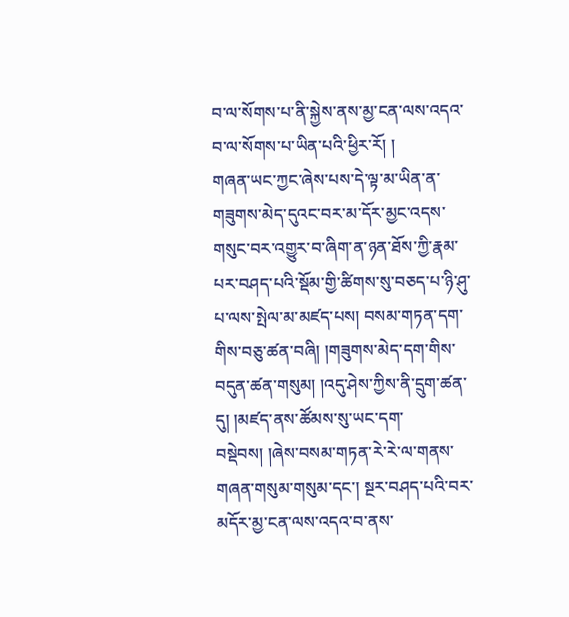བ་ལ་སོགས་པ་ནི་སྐྱེས་ནས་མྱ་ངན་ལས་འདའ་བ་ལ་སོགས་པ་ཡིན་པའི་ཕྱིར་རོ། །
གཞན་ཡང་ཀྱང་ཞེས་པས་དེ་ལྟ་མ་ཡིན་ན་གཟུགས་མེད་དུའང་བར་མ་དོར་མྱང་འདས་གསུང་བར་འགྱུར་བ་ཞིག་ན་ཉན་ཐོས་ཀྱི་རྣམ་པར་བཤད་པའི་སྡོམ་གྱི་ཚིགས་སུ་བཅད་པ་ཉི་ཤུ་པ་ལས་སྤེལ་མ་མཛད་པས། བསམ་གཏན་དག་གིས་བཅུ་ཚན་བཞི། །གཟུགས་མེད་དག་གིས་བདུན་ཚན་གསུམ། །འདུ་ཤེས་ཀྱིས་ནི་དྲུག་ཚན་དུ། །མཛད་ནས་ཚོམས་སུ་ཡང་དག་བསྡེབས། །ཞེས་བསམ་གཏན་རེ་རེ་ལ་གནས་གཞན་གསུམ་གསུམ་དང་། སྔར་བཤད་པའི་བར་མདོར་མྱ་ངན་ལས་འདའ་བ་ནས་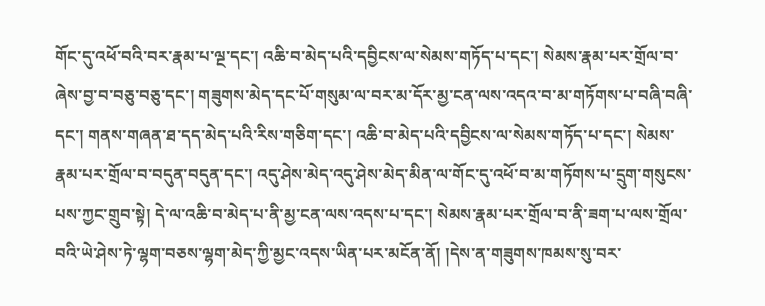གོང་དུ་འཕོ་བའི་བར་རྣམ་པ་ལྔ་དང་། འཆི་བ་མེད་པའི་དབྱིངས་ལ་སེམས་གཏོད་པ་དང་། སེམས་རྣམ་པར་གྲོལ་བ་ཞེས་བྱ་བ་བཅུ་བཅུ་དང་། གཟུགས་མེད་དང་པོ་གསུམ་ལ་བར་མ་དོར་མྱ་ངན་ལས་འདའ་བ་མ་གཏོགས་པ་བཞི་བཞི་དང་། གནས་གཞན་ཐ་དད་མེད་པའི་རིས་གཅིག་དང་། འཆི་བ་མེད་པའི་དབྱིངས་ལ་སེམས་གཏོད་པ་དང་། སེམས་རྣམ་པར་གྲོལ་བ་བདུན་བདུན་དང་། འདུ་ཤེས་མེད་འདུ་ཤེས་མེད་མིན་ལ་གོང་དུ་འཕོ་བ་མ་གཏོགས་པ་དྲུག་གསུངས་པས་ཀྱང་གྲུབ་སྟེ། དེ་ལ་འཆི་བ་མེད་པ་ནི་མྱ་ངན་ལས་འདས་པ་དང་། སེམས་རྣམ་པར་གྲོལ་བ་ནི་ཟག་པ་ལས་གྲོལ་བའི་ཡེ་ཤེས་ཏེ་ལྷག་བཅས་ལྷག་མེད་ཀྱི་མྱང་འདས་ཡིན་པར་མངོན་ནོ། །དེས་ན་གཟུགས་ཁམས་སུ་བར་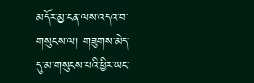མདོར་མྱ་ངན་ལས་འདའ་བ་གསུངས་ལ། གཟུགས་མེད་དུ་མ་གསུངས་པའི་ཕྱིར་ཡང་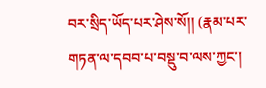བར་སྲིད་ཡོད་པར་ཤེས་སོ།། (རྣམ་པར་གཏན་ལ་དབབ་པ་བསྡུ་བ་ལས་ཀྱང་།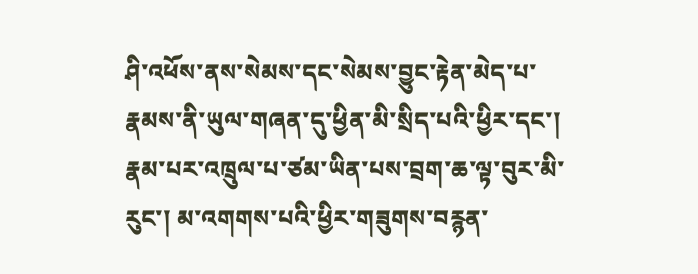ཤི་འཕོས་ནས་སེམས་དང་སེམས་བྱུང་རྟེན་མེད་པ་རྣམས་ནི་ཡུལ་གཞན་དུ་ཕྱིན་མི་སྲིད་པའི་ཕྱིར་དང་། རྣམ་པར་འཁྲུལ་པ་ཙམ་ཡིན་པས་བྲག་ཆ་ལྟ་བུར་མི་རུང་། མ་འགགས་པའི་ཕྱིར་གཟུགས་བརྙན་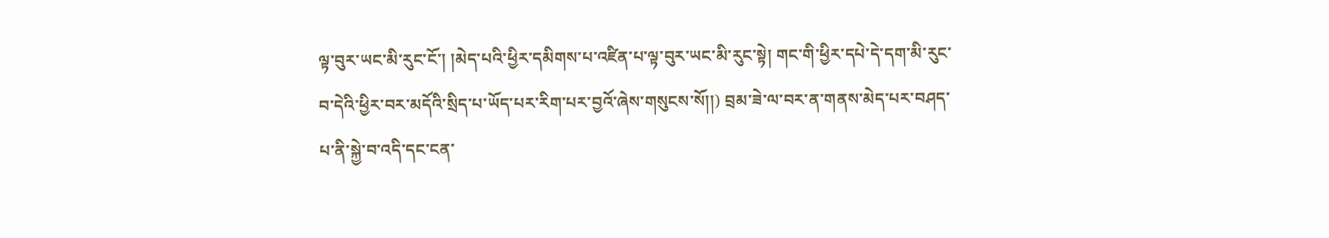ལྟ་བུར་ཡང་མི་རུང་ངོ་། །མེད་པའི་ཕྱིར་དམིགས་པ་འཛིན་པ་ལྟ་བུར་ཡང་མི་རུང་སྟེ། གང་གི་ཕྱིར་དཔེ་དེ་དག་མི་རུང་བ་དེའི་ཕྱིར་བར་མདོའི་སྲིད་པ་ཡོད་པར་རིག་པར་བྱའོ་ཞེས་གསུངས་སོ།།) བྲམ་ཟེ་ལ་བར་ན་གནས་མེད་པར་བཤད་པ་ནི་སྐྱེ་བ་འདི་དང་ངན་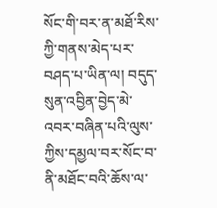སོང་གི་བར་ན་མཐོ་རིས་ཀྱི་གནས་མེད་པར་བཤད་པ་ཡིན་ལ། བདུད་སུན་འབྱིན་བྱེད་མེ་འབར་བཞིན་པའི་ལུས་ཀྱིས་དམྱལ་བར་སོང་བ་ནི་མཐོང་བའི་ཆོས་ལ་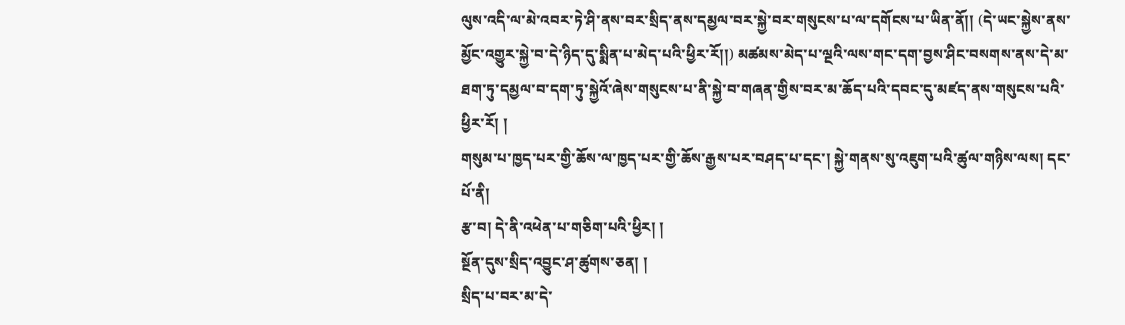ལུས་འདི་ལ་མེ་འབར་ཏེ་ཤི་ནས་བར་སྲིད་ནས་དམྱལ་བར་སྐྱེ་བར་གསུངས་པ་ལ་དགོངས་པ་ཡིན་ནོ།། (དེ་ཡང་སྐྱེས་ནས་མྱོང་འགྱུར་སྐྱེ་བ་དེ་ཉིད་དུ་སྨིན་པ་མེད་པའི་ཕྱིར་རོ།།) མཚམས་མེད་པ་ལྔའི་ལས་གང་དག་བྱས་ཤིང་བསགས་ནས་དེ་མ་ཐག་ཏུ་དམྱལ་བ་དག་ཏུ་སྐྱེའོ་ཞེས་གསུངས་པ་ནི་སྐྱེ་བ་གཞན་གྱིས་བར་མ་ཆོད་པའི་དབང་དུ་མཛད་ནས་གསུངས་པའི་ཕྱིར་རོ། །
གསུམ་པ་ཁྱད་པར་གྱི་ཆོས་ལ་ཁྱད་པར་གྱི་ཆོས་རྒྱས་པར་བཤད་པ་དང་། སྐྱེ་གནས་སུ་འཇུག་པའི་ཚུལ་གཉིས་ལས། དང་པོ་ནི།
རྩ་བ། དེ་ནི་འཕེན་པ་གཅིག་པའི་ཕྱིར། །
སྔོན་དུས་སྲིད་འབྱུང་ཤ་ཚུགས་ཅན། །
སྲིད་པ་བར་མ་དེ་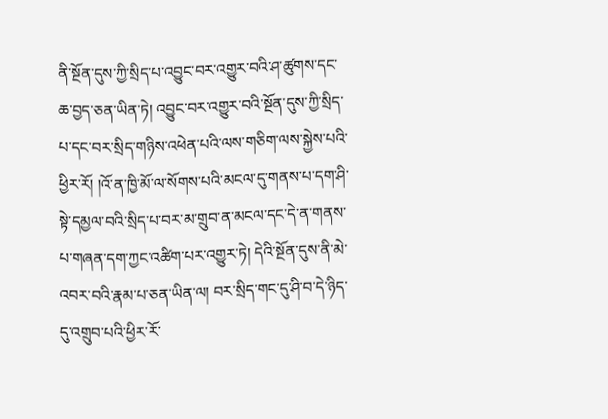ནི་སྔོན་དུས་ཀྱི་སྲིད་པ་འབྱུང་བར་འགྱུར་བའི་ཤ་ཚུགས་དང་ཆ་བྱད་ཅན་ཡིན་ཏེ། འབྱུང་བར་འགྱུར་བའི་སྔོན་དུས་ཀྱི་སྲིད་པ་དང་བར་སྲིད་གཉིས་འཕེན་པའི་ལས་གཅིག་ལས་སྐྱེས་པའི་ཕྱིར་རོ། །འོ་ན་ཁྱི་མོ་ལ་སོགས་པའི་མངལ་དུ་གནས་པ་དག་ཤི་སྟེ་དམྱལ་བའི་སྲིད་པ་བར་མ་གྲུབ་ན་མངལ་དང་དེ་ན་གནས་པ་གཞན་དག་ཀྱང་འཚིག་པར་འགྱུར་ཏེ། དེའི་སྔོན་དུས་ནི་མེ་འབར་བའི་རྣམ་པ་ཅན་ཡིན་ལ། བར་སྲིད་གང་དུ་ཤི་བ་དེ་ཉིད་དུ་འགྲུབ་པའི་ཕྱིར་རོ་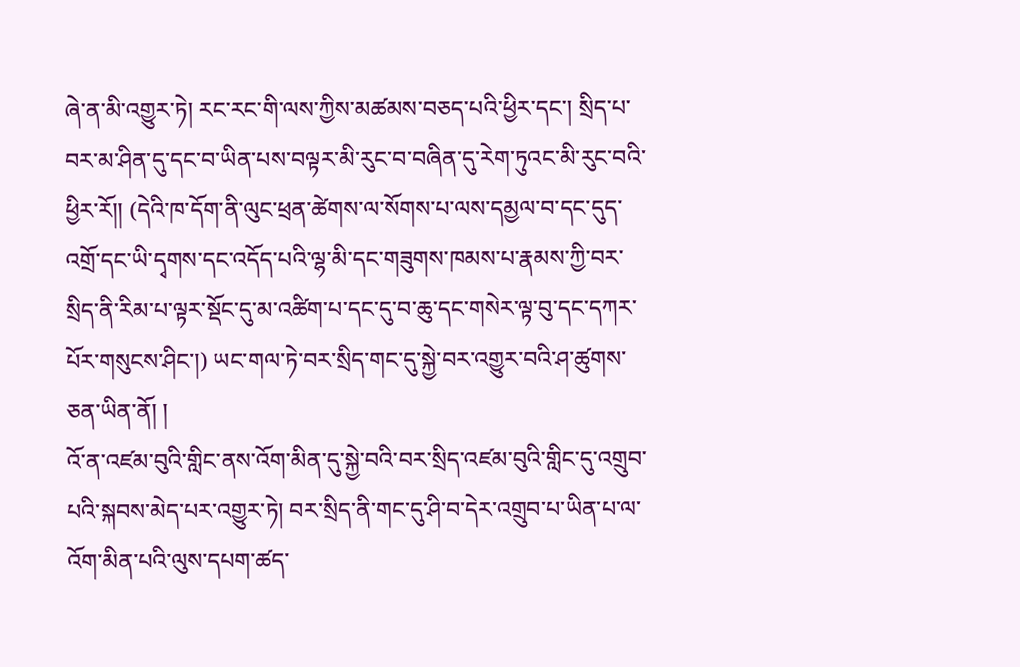ཞེ་ན་མི་འགྱུར་ཏེ། རང་རང་གི་ལས་ཀྱིས་མཚམས་བཅད་པའི་ཕྱིར་དང་། སྲིད་པ་བར་མ་ཤིན་དུ་དང་བ་ཡིན་པས་བལྟར་མི་རུང་བ་བཞིན་དུ་རེག་ཏུའང་མི་རུང་བའི་ཕྱིར་རོ།། (དེའི་ཁ་དོག་ནི་ལུང་ཕྲན་ཚེགས་ལ་སོགས་པ་ལས་དམྱལ་བ་དང་དུད་འགྲོ་དང་ཡི་དྭགས་དང་འདོད་པའི་ལྷ་མི་དང་གཟུགས་ཁམས་པ་རྣམས་ཀྱི་བར་སྲིད་ནི་རིམ་པ་ལྟར་སྡོང་དུ་མ་འཚིག་པ་དང་དུ་བ་ཆུ་དང་གསེར་ལྟ་བུ་དང་དཀར་པོར་གསུངས་ཤིང་།) ཡང་གལ་ཏེ་བར་སྲིད་གང་དུ་སྐྱེ་བར་འགྱུར་བའི་ཤ་ཚུགས་ཅན་ཡིན་ནོ། །
འོ་ན་འཛམ་བུའི་གླིང་ནས་འོག་མིན་དུ་སྐྱེ་བའི་བར་སྲིད་འཛམ་བུའི་གླིང་དུ་འགྲུབ་པའི་སྐབས་མེད་པར་འགྱུར་ཏེ། བར་སྲིད་ནི་གང་དུ་ཤི་བ་དེར་འགྲུབ་པ་ཡིན་པ་ལ་འོག་མིན་པའི་ལུས་དཔག་ཚད་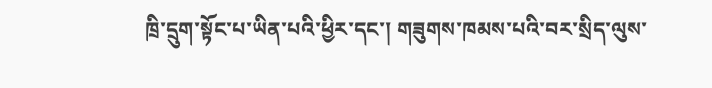ཁྲི་དྲུག་སྟོང་པ་ཡིན་པའི་ཕྱིར་དང་། གཟུགས་ཁམས་པའི་བར་སྲིད་ལུས་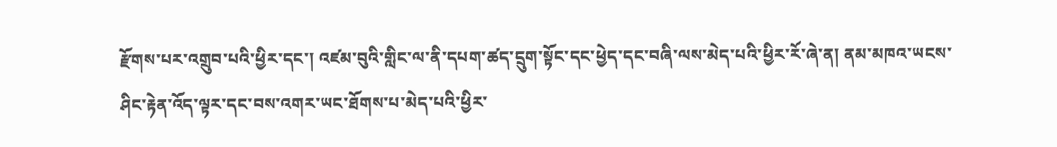རྫོགས་པར་འགྲུབ་པའི་ཕྱིར་དང་། འཛམ་བུའི་གླིང་ལ་ནི་དཔག་ཚད་དྲུག་སྟོང་དང་ཕྱེད་དང་བཞི་ལས་མེད་པའི་ཕྱིར་རོ་ཞེ་ན། ནམ་མཁའ་ཡངས་ཤིང་རྟེན་འོད་ལྟར་དང་བས་འགར་ཡང་ཐོགས་པ་མེད་པའི་ཕྱིར་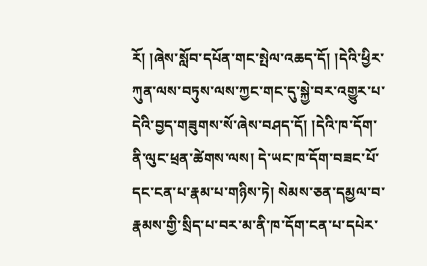རོ། །ཞེས་སློབ་དཔོན་གང་སྤེལ་འཆད་དོ། །དེའི་ཕྱིར་ཀུན་ལས་བཏུས་ལས་ཀྱང་གང་དུ་སྐྱེ་བར་འགྱུར་པ་དེའི་བྱད་གཟུགས་སོ་ཞེས་བཤད་དོ། །དེའི་ཁ་དོག་ནི་ལུང་ཕྲན་ཚེགས་ལས། དེ་ཡང་ཁ་དོག་བཟང་པོ་དང་ངན་པ་རྣམ་པ་གཉིས་ཏེ། སེམས་ཅན་དམྱལ་བ་རྣམས་གྱི་སྲིད་པ་བར་མ་ནི་ཁ་དོག་ངན་པ་དཔེར་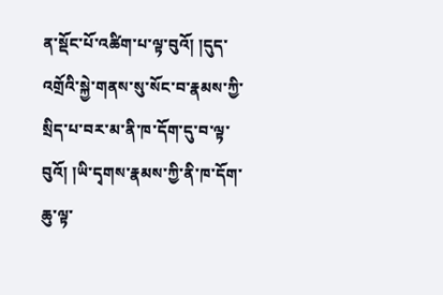ན་སྡོང་པོ་འཚིག་པ་ལྟ་བུའོ། །དུད་འགྲོའི་སྐྱེ་གནས་སུ་སོང་བ་རྣམས་ཀྱི་སྲིད་པ་བར་མ་ནི་ཁ་དོག་དུ་བ་ལྟ་བུའོ། །ཡི་དྭགས་རྣམས་ཀྱི་ནི་ཁ་དོག་ཆུ་ལྟ་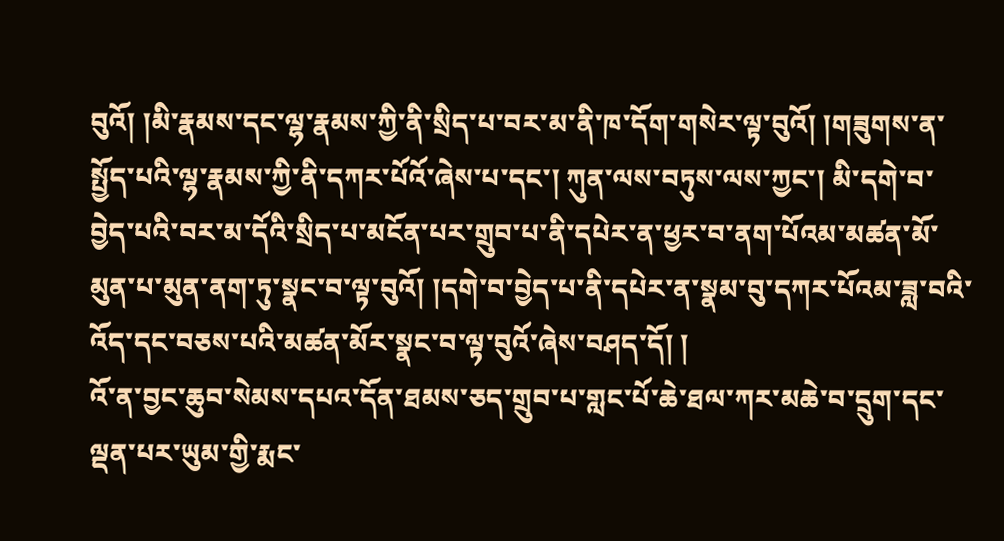བུའོ། །མི་རྣམས་དང་ལྷ་རྣམས་ཀྱི་ནི་སྲིད་པ་བར་མ་ནི་ཁ་དོག་གསེར་ལྟ་བུའོ། །གཟུགས་ན་སྤྱོད་པའི་ལྷ་རྣམས་ཀྱི་ནི་དཀར་པོའོ་ཞེས་པ་དང་། ཀུན་ལས་བཏུས་ལས་ཀྱང་། མི་དགེ་བ་བྱེད་པའི་བར་མ་དོའི་སྲིད་པ་མངོན་པར་གྲུབ་པ་ནི་དཔེར་ན་ཕྱར་བ་ནག་པོའམ་མཚན་མོ་མུན་པ་མུན་ནག་ཏུ་སྣང་བ་ལྟ་བུའོ། །དགེ་བ་བྱེད་པ་ནི་དཔེར་ན་སྣམ་བུ་དཀར་པོའམ་ཟླ་བའི་འོད་དང་བཅས་པའི་མཚན་མོར་སྣང་བ་ལྟ་བུའོ་ཞེས་བཤད་དོ། །
འོ་ན་བྱང་ཆུབ་སེམས་དཔའ་དོན་ཐམས་ཅད་གྲུབ་པ་གླང་པོ་ཆེ་ཐལ་ཀར་མཆེ་བ་དྲུག་དང་ལྡན་པར་ཡུམ་གྱི་རྨང་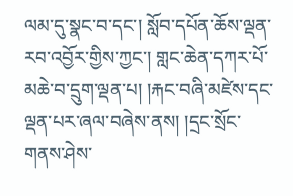ལམ་དུ་སྣང་བ་དང་། སློབ་དཔོན་ཆོས་ལྡན་རབ་འབྱོར་གྱིས་ཀྱང་། གླང་ཆེན་དཀར་པོ་མཆེ་བ་དྲུག་ལྡན་པ། །རྐང་བཞི་མཛེས་དང་ལྡན་པར་ཞལ་བཞེས་ནས། །དྲང་སྲོང་གནས་ཤེས་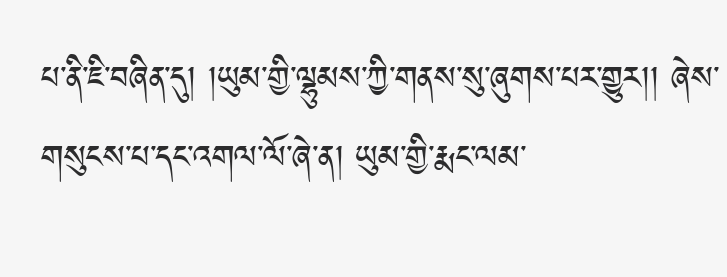པ་ནི་ཇི་བཞིན་དུ། །ཡུམ་གྱི་ལྷུམས་ཀྱི་གནས་སུ་ཞུགས་པར་གྱུར།། ཞེས་གསུངས་པ་དང་འགལ་ལོ་ཞེ་ན། ཡུམ་གྱི་རྨང་ལམ་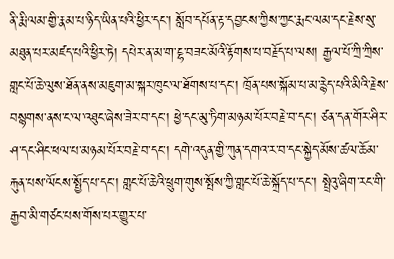ནི་རྨི་ལམ་གྱི་རྣམ་པ་ཉིད་ཡིན་པའི་ཕྱིར་དང་། སློབ་དཔོན་རྟ་དབྱངས་ཀྱིས་ཀྱང་རྨང་ལམ་དང་རྗེས་སུ་མཐུན་པར་མཛད་པའི་ཕྱིར་ཏེ། དཔེར་ན་མ་ག་ངྷ་བཟང་མོའི་རྟོགས་པ་བརྗོད་པ་ལས། རྒྱལ་པོ་ཀྲི་ཀྲིས་གླང་པོ་ཆེ་ལུས་ཐོན་ནས་མཇུག་མ་སྐར་ཁུང་ལ་ཐོགས་པ་དང་། ཁྲོན་པས་སྐོམ་པ་མ་རྙེད་པའི་མིའི་རྗེས་བསྙགས་ནས་ང་ལ་འཐུང་ཞེས་ཟེར་བ་དང་། ཕྱེ་དང་མུ་ཏིག་མཉམ་པོར་བརྗེ་བ་དང་། ཙན་དན་གོར་ཤིར་ཤ་དང་ཤིང་ཕལ་པ་མཉམ་པོར་བརྗེ་བ་དང་། དགེ་འདུན་གྱི་ཀུན་དགའ་ར་བ་དང་སྐྱེད་མོས་ཚལ་ཆོམ་རྐུན་པས་ལོངས་སྤྱོད་པ་དང་། གླང་པོ་ཆེའི་ཕྲུག་གུས་སྤོས་ཀྱི་གླང་པོ་ཆེ་སྐྲོད་པ་དང་། སྤྲེའུ་ཞིག་རང་གི་རྒྱབ་མི་གཙང་པས་གོས་པར་གྱུར་པ་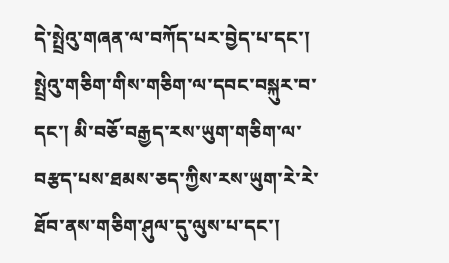དེ་སྤྲེའུ་གཞན་ལ་བཀོད་པར་བྱེད་པ་དང་། སྤྲེའུ་གཅིག་གིས་གཅིག་ལ་དབང་བསྐུར་བ་དང་། མི་བཅོ་བརྒྱད་རས་ཡུག་གཅིག་ལ་བརྩད་པས་ཐམས་ཅད་ཀྱིས་རས་ཡུག་རེ་རེ་ཐོབ་ནས་གཅིག་ཤུལ་དུ་ལུས་པ་དང་།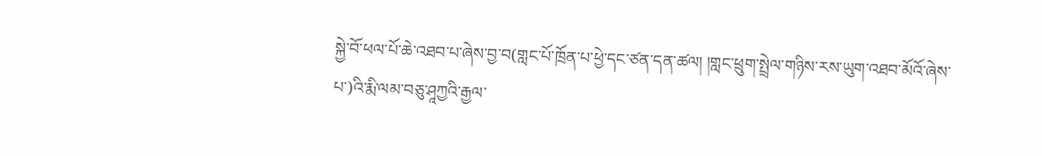སྐྱེ་བོ་ཕལ་པོ་ཆེ་འཐབ་པ་ཞེས་བྱ་བ(གླང་པོ་ཁྲོན་པ་ཕྱེ་དང་ཙན་དན་ཚལ། །གླང་ཕྲུག་སྤྲེལ་གཉིས་རས་ཡུག་འཐབ་མོའོ་ཞེས་པ་)འི་རྨི་ལམ་བཅུ་ཤཱཀྱའི་རྒྱལ་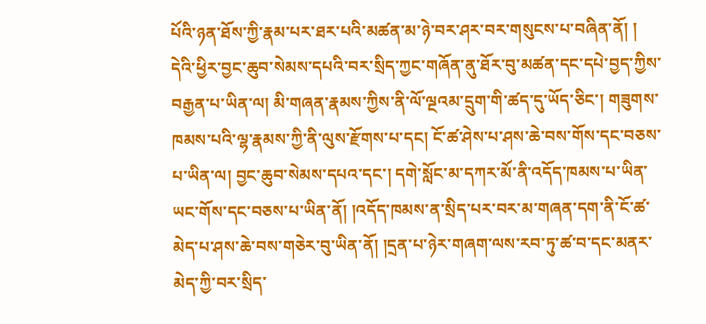པོའི་ཉན་ཐོས་ཀྱི་རྣམ་པར་ཐར་པའི་མཚན་མ་ཉེ་བར་ཤར་བར་གསུངས་པ་བཞིན་ནོ། །
དེའི་ཕྱིར་བྱང་ཆུབ་སེམས་དཔའི་བར་སྲིད་ཀྱང་གཞོན་ནུ་ཐོར་བུ་མཚན་དང་དཔེ་བྱད་ཀྱིས་བརྒྱན་པ་ཡིན་ལ། མི་གཞན་རྣམས་ཀྱིས་ནི་ལོ་ལྔའམ་དྲུག་གི་ཚད་དུ་ཡོད་ཅིང་། གཟུགས་ཁམས་པའི་ལྷ་རྣམས་ཀྱི་ནི་ལུས་རྫོགས་པ་དང། ངོ་ཚ་ཤེས་པ་ཤས་ཆེ་བས་གོས་དང་བཅས་པ་ཡིན་ལ། བྱང་ཆུབ་སེམས་དཔའ་དང་། དགེ་སློང་མ་དཀར་མོ་ནི་འདོད་ཁམས་པ་ཡིན་ཡང་གོས་དང་བཅས་པ་ཡིན་ནོ། །འདོད་ཁམས་ན་སྲིད་པར་བར་མ་གཞན་དག་ནི་ངོ་ཚ་མེད་པ་ཤས་ཆེ་བས་གཅེར་བུ་ཡིན་ནོ། །དྲན་པ་ཉེར་གཞག་ལས་རབ་ཏུ་ཚ་བ་དང་མནར་མེད་ཀྱི་བར་སྲིད་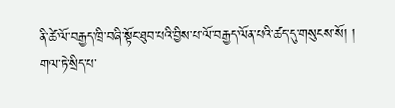ནི་ཚེ་ལོ་བརྒྱད་ཁྲི་བཞི་སྟོང་ཐུབ་པའི་བྱིས་པ་ལོ་བརྒྱད་ལོན་པའི་ཚད་དུ་གསུངས་སོ། །
གལ་ཏེ་སྲིད་པ་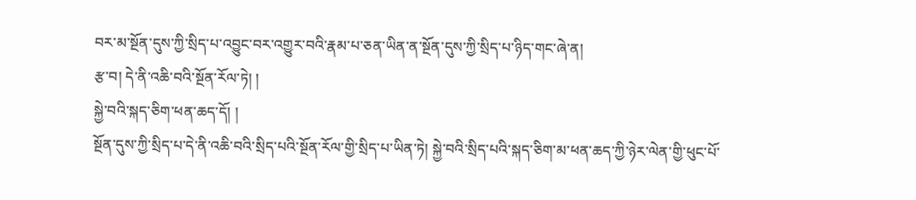བར་མ་སྔོན་དུས་ཀྱི་སྲིད་པ་འབྱུང་བར་འགྱུར་བའི་རྣམ་པ་ཅན་ཡིན་ན་སྔོན་དུས་ཀྱི་སྲིད་པ་ཉིད་གང་ཞེ་ན།
རྩ་བ། དེ་ནི་འཆི་བའི་སྔོན་རོལ་ཏེ། །
སྐྱེ་བའི་སྐད་ཅིག་ཕན་ཆད་དོ། །
སྔོན་དུས་ཀྱི་སྲིད་པ་དེ་ནི་འཆི་བའི་སྲིད་པའི་སྔོན་རོལ་གྱི་སྲིད་པ་ཡིན་ཏེ། སྐྱེ་བའི་སྲིད་པའི་སྐད་ཅིག་མ་ཕན་ཆད་ཀྱི་ཉེར་ལེན་གྱི་ཕུང་པོ་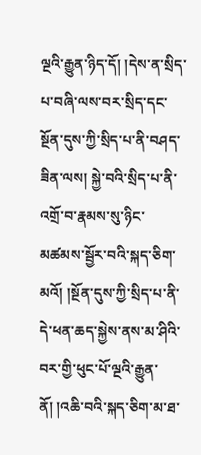ལྔའི་རྒྱུན་ཉིད་དོ། །དེས་ན་སྲིད་པ་བཞི་ལས་བར་སྲིད་དང་སྔོན་དུས་ཀྱི་སྲིད་པ་ནི་བཤད་ཟིན་ལས། སྐྱེ་བའི་སྲིད་པ་ནི་འགྲོ་བ་རྣམས་སུ་ཉིང་མཚམས་སྦྱོར་བའི་སྐད་ཅིག་མའོ། །སྔོན་དུས་ཀྱི་སྲིད་པ་ནི་དེ་ཕན་ཆད་སྐྱེས་ནས་མ་ཤིའི་བར་གྱི་ཕུང་པོ་ལྔའི་རྒྱུན་ནོ། །འཆི་བའི་སྐད་ཅིག་མ་ཐ་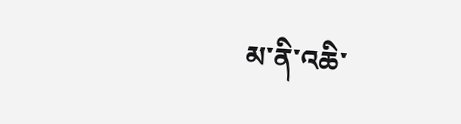མ་ནི་འཆི་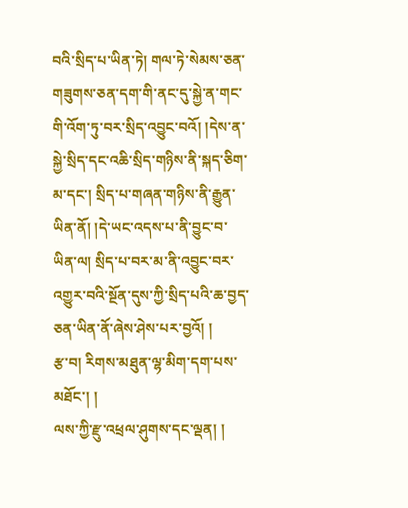བའི་སྲིད་པ་ཡིན་ཏེ། གལ་ཏེ་སེམས་ཅན་གཟུགས་ཅན་དག་གི་ནང་དུ་སྐྱེ་ན་གང་གི་འོག་ཏུ་བར་སྲིད་འབྱུང་བའོ། །དེས་ན་སྐྱེ་སྲིད་དང་འཆི་སྲིད་གཉིས་ནི་སྐད་ཅིག་མ་དང་། སྲིད་པ་གཞན་གཉིས་ནི་རྒྱུན་ཡིན་ནོ། །དེ་ཡང་འདས་པ་ནི་བྱུང་བ་ཡིན་ལ། སྲིད་པ་བར་མ་ནི་འབྱུང་བར་འགྱུར་བའི་སྔོན་དུས་ཀྱི་སྲིད་པའི་ཆ་བྱད་ཅན་ཡིན་ནོ་ཞེས་ཤེས་པར་བྱའོ། །
རྩ་བ། རིགས་མཐུན་ལྷ་མིག་དག་པས་མཐོང་། །
ལས་ཀྱི་རྫུ་འཕྲལ་ཤུགས་དང་ལྡན། །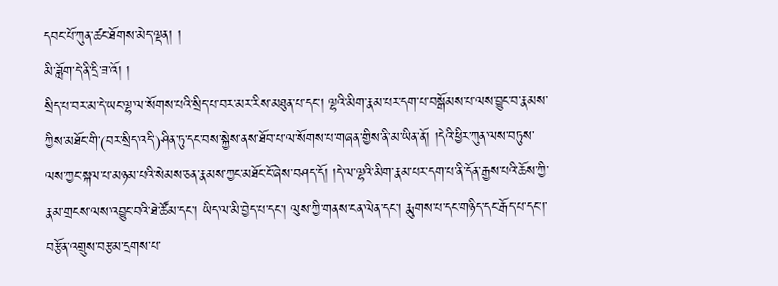དབང་པོ་ཀུན་ཚང་ཐོགས་མེད་ལྡན། །
མི་ཟློག་དེ་ནི་དྲི་ཟ་འོ། །
སྲིད་པ་བར་མ་དེ་ཡང་ལྷ་ལ་སོགས་པའི་སྲིད་པ་བར་མར་རིས་མཐུན་པ་དང་། ལྷའི་མིག་རྣམ་པར་དག་པ་བསྒོམས་པ་ལས་བྱུང་བ་རྣམས་ཀྱིས་མཐོང་གི་(བར་སྲིད་འདི་)ཤིན་ཏུ་དང་བས་སྐྱེས་ནས་ཐོབ་པ་ལ་སོགས་པ་གཞན་གྱིས་ནི་མ་ཡིན་ནོ། །དེའི་ཕྱིར་ཀུན་ལས་བཏུས་ལས་ཀྱང་སྐལ་པ་མཉམ་པའི་སེམས་ཅན་རྣམས་ཀྱང་མཐོང་ངོ་ཞེས་བཤད་དོ། །དེ་ལ་ལྷའི་མིག་རྣམ་པར་དག་པ་ནི་དོན་རྒྱས་པའི་ཆོས་ཀྱི་རྣམ་གྲངས་ལས་འབྱུང་བའི་ཐེ་ཚོམ་དང་། ཡིད་ལ་མི་བྱེད་པ་དང་། ལུས་ཀྱི་གནས་ངན་ལེན་དང་། རྨུགས་པ་དང་གཉིད་དང་རྒོད་པ་དང་།་བརྩོན་འགྲུས་བརྩམ་དྲགས་པ་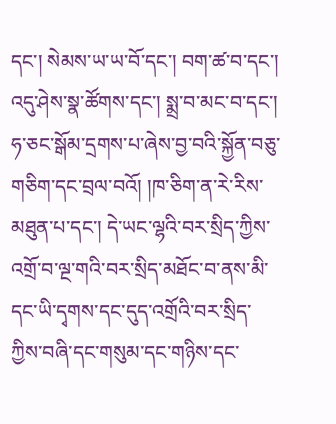དང་། སེམས་ཡ་ཡ་བོ་དང་། བག་ཚ་བ་དང་། འདུ་ཤེས་སྣ་ཚོགས་དང་། སྨྲ་བ་མང་བ་དང་། ཧ་ཅང་སྒོམ་དྲགས་པ་ཞེས་བྱ་བའི་སྐྱོན་བཅུ་གཅིག་དང་བྲལ་བའོ། །ཁ་ཅིག་ན་རེ་རིས་མཐུན་པ་དང་། དེ་ཡང་ལྷའི་བར་སྲིད་ཀྱིས་འགྲོ་བ་ལྔ་གའི་བར་སྲིད་མཐོང་བ་ནས་མི་དང་ཡི་དྭགས་དང་དུད་འགྲོའི་བར་སྲིད་ཀྱིས་བཞི་དང་གསུམ་དང་གཉིས་དང་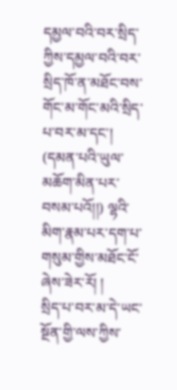དམྱལ་བའི་བར་སྲིད་ཀྱིས་དམྱལ་བའི་བར་སྲིད་ཁོ་ན་མཐོང་བས་གོང་མ་གོང་མའི་སྲིད་པ་བར་མ་དང་། (དམན་པའི་ཡུལ་མཆོག་མིན་པར་བསམ་པའོ།།) ལྷའི་མིག་རྣམ་པར་དག་པ་གསུམ་གྱིས་མཐོང་ངོ་ཞེས་ཟེར་རོ། །
སྲིད་པ་བར་མ་དེ་ཡང་སྔོན་གྱི་ལས་ཀྱིས་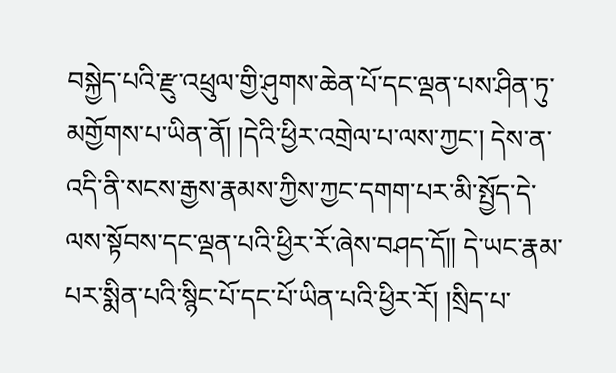བསྐྱེད་པའི་རྫུ་འཕྲུལ་གྱི་ཤུགས་ཆེན་པོ་དང་ལྡན་པས་ཤིན་ཏུ་མགྱོགས་པ་ཡིན་ནོ། །དེའི་ཕྱིར་འགྲེལ་པ་ལས་ཀྱང་། དེས་ན་འདི་ནི་སངས་རྒྱས་རྣམས་ཀྱིས་ཀྱང་དགག་པར་མི་སྤྱོད་དེ་ལས་སྟོབས་དང་ལྡན་པའི་ཕྱིར་རོ་ཞེས་བཤད་དོ།། དེ་ཡང་རྣམ་པར་སྨིན་པའི་སྙིང་པོ་དང་པོ་ཡིན་པའི་ཕྱིར་རོ། །སྲིད་པ་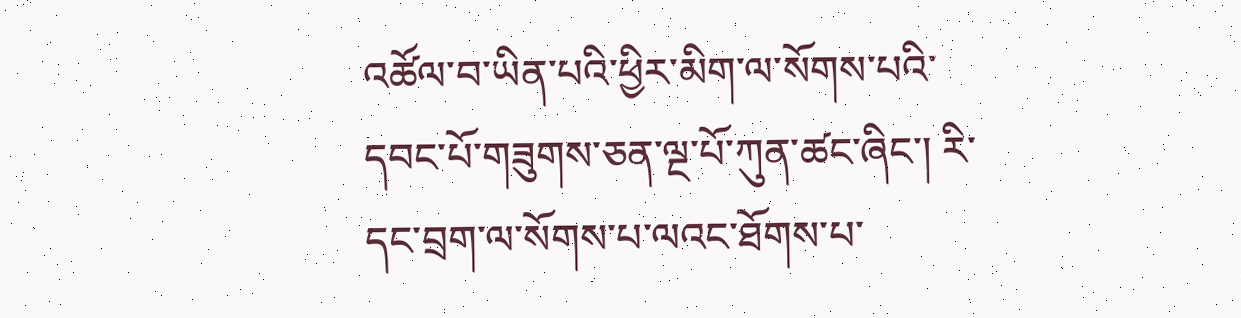འཚོལ་བ་ཡིན་པའི་ཕྱིར་མིག་ལ་སོགས་པའི་དབང་པོ་གཟུགས་ཅན་ལྔ་པོ་ཀུན་ཚང་ཞིང་། རི་དང་བྲག་ལ་སོགས་པ་ལའང་ཐོགས་པ་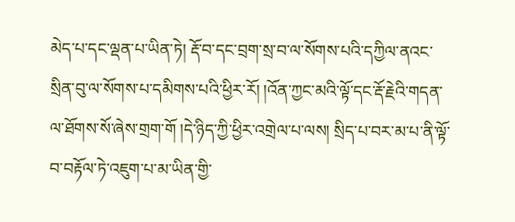མེད་པ་དང་ལྡན་པ་ཡིན་ཏེ། རྡོ་བ་དང་བྲག་སྲ་བ་ལ་སོགས་པའི་དཀྱིལ་ནའང་སྲིན་བུ་ལ་སོགས་པ་དམིགས་པའི་ཕྱིར་རོ། །འོན་ཀྱང་མའི་ལྟོ་དང་རྡོ་རྗེའི་གདན་ལ་ཐོགས་སོ་ཞེས་གྲག་གོ །དེ་ཉིད་ཀྱི་ཕྱིར་འགྲེལ་པ་ལས། སྲིད་པ་བར་མ་པ་ནི་ལྟོ་བ་བརྟོལ་ཏེ་འཇུག་པ་མ་ཡིན་གྱི་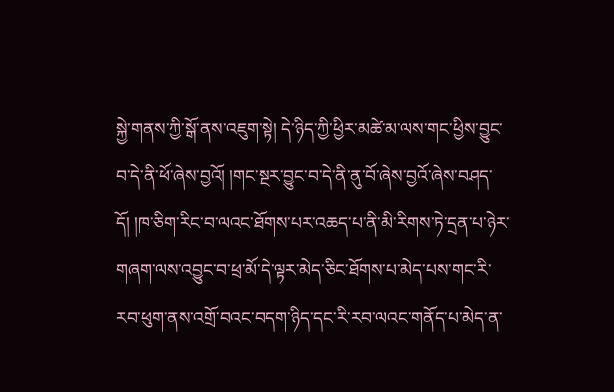སྐྱེ་གནས་ཀྱི་སྒོ་ནས་འཇུག་སྟེ། དེ་ཉིད་ཀྱི་ཕྱིར་མཚེ་མ་ལས་གང་ཕྱིས་བྱུང་བ་དེ་ནི་ཕོ་ཞེས་བྱའོ། །གང་སྔར་བྱུང་བ་དེ་ནི་ནུ་བོ་ཞེས་བྱའོ་ཞེས་བཤད་དོ། །ཁ་ཅིག་རིང་བ་ལའང་ཐོགས་པར་འཆད་པ་ནི་མི་རིགས་ཏེ་དྲན་པ་ཉེར་གཞག་ལས་འབྱུང་བ་ཕྲ་མོ་དེ་ལྟར་མེད་ཅིང་ཐོགས་པ་མེད་པས་གང་རི་རབ་ཕུག་ནས་འགྲོ་བའང་བདག་ཉིད་དང་རི་རབ་ལའང་གནོད་པ་མེད་ན་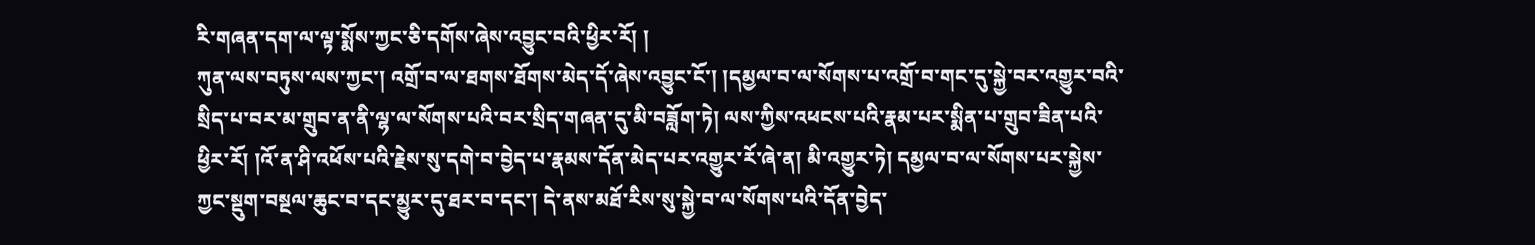རི་གཞན་དག་ལ་ལྟ་སྨོས་ཀྱང་ཅི་དགོས་ཞེས་འབྱུང་བའི་ཕྱིར་རོ། །
ཀུན་ལས་བཏུས་ལས་ཀྱང་། འགྲོ་བ་ལ་ཐགས་ཐོགས་མེད་དོ་ཞེས་འབྱུང་ངོ་། །དམྱལ་བ་ལ་སོགས་པ་འགྲོ་བ་གང་དུ་སྐྱེ་བར་འགྱུར་བའི་སྲིད་པ་བར་མ་གྲུབ་ན་ནི་ལྷ་ལ་སོགས་པའི་བར་སྲིད་གཞན་དུ་མི་བཟློག་ཏེ། ལས་ཀྱིས་འཕངས་པའི་རྣམ་པར་སྨིན་པ་གྲུབ་ཟིན་པའི་ཕྱིར་རོ། །འོ་ན་ཤི་འཕོས་པའི་རྗེས་སུ་དགེ་བ་བྱེད་པ་རྣམས་དོན་མེད་པར་འགྱུར་རོ་ཞེ་ན། མི་འགྱུར་ཏེ། དམྱལ་བ་ལ་སོགས་པར་སྐྱེས་ཀྱང་སྡུག་བསྔལ་ཆུང་བ་དང་མྱུར་དུ་ཐར་བ་དང་། དེ་ནས་མཐོ་རིས་སུ་སྐྱེ་བ་ལ་སོགས་པའི་དོན་བྱེད་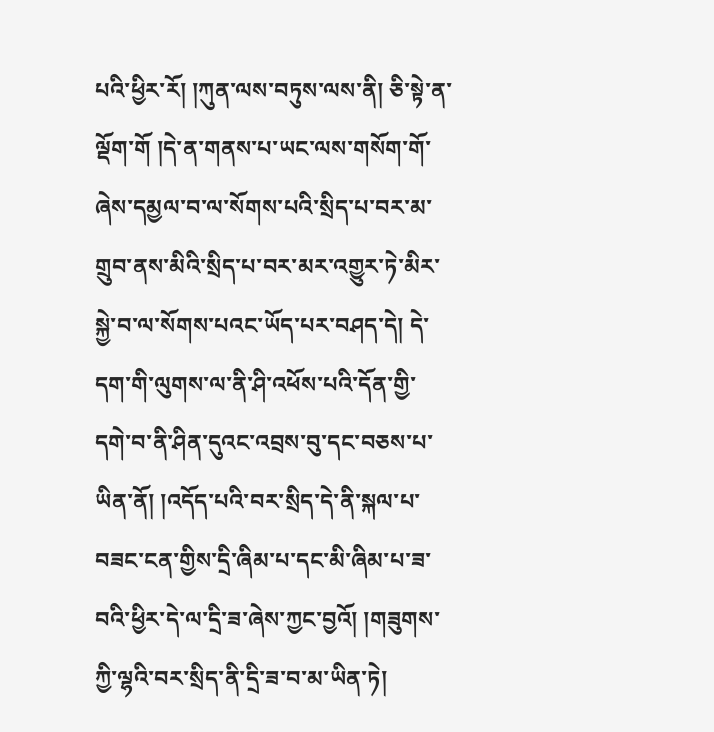པའི་ཕྱིར་རོ། །ཀུན་ལས་བཏུས་ལས་ནི། ཅི་སྟེ་ན་ལྡོག་གོ །དེ་ན་གནས་པ་ཡང་ལས་གསོག་གོ་ཞེས་དམྱལ་བ་ལ་སོགས་པའི་སྲིད་པ་བར་མ་གྲུབ་ནས་མིའི་སྲིད་པ་བར་མར་འགྱུར་ཏེ་མིར་སྐྱེ་བ་ལ་སོགས་པའང་ཡོད་པར་བཤད་དེ། དེ་དག་གི་ལུགས་ལ་ནི་ཤི་འཕོས་པའི་དོན་གྱི་དགེ་བ་ནི་ཤིན་དུའང་འབྲས་བུ་དང་བཅས་པ་ཡིན་ནོ། །འདོད་པའི་བར་སྲིད་དེ་ནི་སྐལ་པ་བཟང་ངན་གྱིས་དྲི་ཞིམ་པ་དང་མི་ཞིམ་པ་ཟ་བའི་ཕྱིར་དེ་ལ་དྲི་ཟ་ཞེས་ཀྱང་བྱའོ། །གཟུགས་ཀྱི་ལྷའི་བར་སྲིད་ནི་དྲི་ཟ་བ་མ་ཡིན་ཏེ།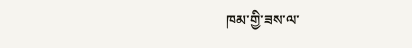ཁམ་གྱི་ཟས་ལ་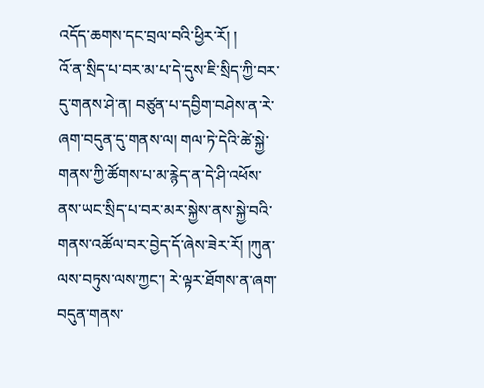འདོད་ཆགས་དང་བྲལ་བའི་ཕྱིར་རོ། །
འོ་ན་སྲིད་པ་བར་མ་པ་དེ་དུས་ཇི་སྲིད་ཀྱི་བར་དུ་གནས་ཤེ་ན། བཙུན་པ་དབྱིག་བཤེས་ན་རེ་ཞག་བདུན་དུ་གནས་ལ། གལ་ཏེ་དེའི་ཚེ་སྐྱེ་གནས་ཀྱི་ཚོགས་པ་མ་རྙེད་ན་དེ་ཤི་འཕོས་ནས་ཡང་སྲིད་པ་བར་མར་སྐྱེས་ནས་སྐྱེ་བའི་གནས་འཚོལ་བར་བྱེད་དོ་ཞེས་ཟེར་རོ། །ཀུན་ལས་བཏུས་ལས་ཀྱང་། རེ་ལྟར་ཐོགས་ན་ཞག་བདུན་གནས་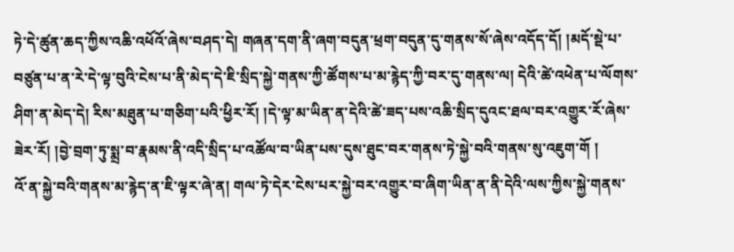ཏེ་དེ་ཚུན་ཆད་ཀྱིས་འཆི་འཕོའོ་ཞེས་བཤད་དེ། གཞན་དག་ནི་ཞག་བདུན་ཕྲག་བདུན་དུ་གནས་སོ་ཞེས་འདོད་དོ། །མདོ་སྡེ་པ་བཙུན་པ་ན་རེ་དེ་ལྟ་བུའི་ངེས་པ་ནི་མེད་དེ་ཇི་སྲིད་སྐྱེ་གནས་ཀྱི་ཚོགས་པ་མ་རྙེད་ཀྱི་བར་དུ་གནས་ལ། དེའི་ཚེ་འཕེན་པ་ལོགས་ཤིག་ན་མེད་དེ། རིས་མཐུན་པ་གཅིག་པའི་ཕྱིར་རོ། །དེ་ལྟ་མ་ཡིན་ན་དེའི་ཚེ་ཟད་པས་འཆི་སྲིད་དུའང་ཐལ་བར་འགྱུར་རོ་ཞེས་ཟེར་རོ། །བྱེ་བྲག་ཏུ་སྨྲ་བ་རྣམས་ནི་འདི་སྲིད་པ་འཚོལ་བ་ཡིན་པས་དུས་ཐུང་བར་གནས་ཏེ་སྐྱེ་བའི་གནས་སུ་འཇུག་གོ །
འོ་ན་སྐྱེ་བའི་གནས་མ་རྙེད་ན་ཇི་ལྟར་ཞེ་ན། གལ་ཏེ་དེར་ངེས་པར་སྐྱེ་བར་འགྱུར་བ་ཞིག་ཡིན་ན་ནི་དེའི་ལས་ཀྱིས་སྐྱེ་གནས་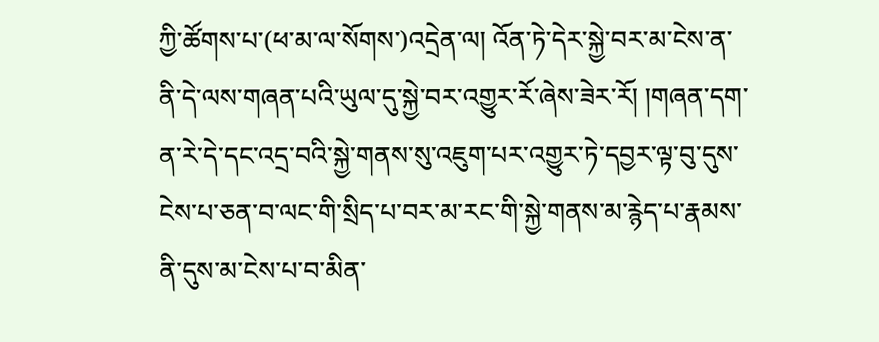ཀྱི་ཚོགས་པ་(ཕ་མ་ལ་སོགས་)འདྲེན་ལ། འོན་ཏེ་དེར་སྐྱེ་བར་མ་ངེས་ན་ནི་དེ་ལས་གཞན་པའི་ཡུལ་དུ་སྐྱེ་བར་འགྱུར་རོ་ཞེས་ཟེར་རོ། །གཞན་དག་ན་རེ་དེ་དང་འདྲ་བའི་སྐྱེ་གནས་སུ་འཇུག་པར་འགྱུར་ཏེ་དབྱར་ལྟ་བུ་དུས་ངེས་པ་ཅན་བ་ལང་གི་སྲིད་པ་བར་མ་རང་གི་སྐྱེ་གནས་མ་རྙེད་པ་རྣམས་ནི་དུས་མ་ངེས་པ་བ་མིན་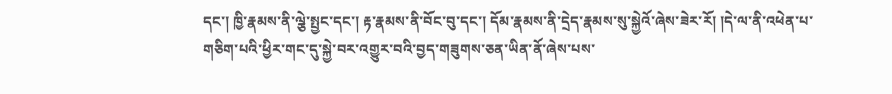དང་། ཁྱི་རྣམས་ནི་ལྕེ་སྤྱང་དང་། རྟ་རྣམས་ནི་བོང་བུ་དང་། དོམ་རྣམས་ནི་དྲེད་རྣམས་སུ་སྐྱེའོ་ཞེས་ཟེར་རོ། །དེ་ལ་ནི་འཕེན་པ་གཅིག་པའི་ཕྱིར་གང་དུ་སྐྱེ་བར་འགྱུར་བའི་བྱད་གཟུགས་ཅན་ཡིན་ནོ་ཞེས་པས་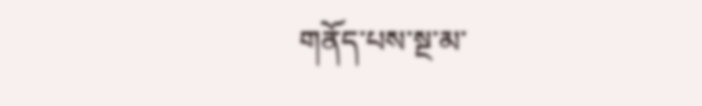གནོད་པས་སྔ་མ་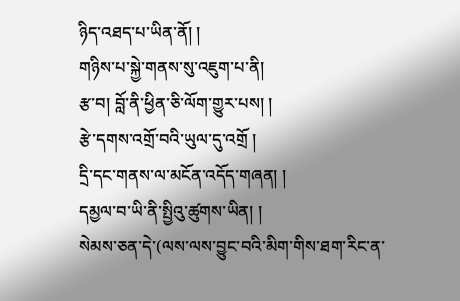ཉིད་འཐད་པ་ཡིན་ནོ། །
གཉིས་པ་སྐྱེ་གནས་སུ་འཇུག་པ་ནི།
རྩ་བ། བློ་ནི་ཕྱིན་ཅི་ལོག་གྱུར་པས། །
རྩེ་དགས་འགྲོ་བའི་ཡུལ་དུ་འགྲོ །
དྲི་དང་གནས་ལ་མངོན་འདོད་གཞན། །
དམྱལ་བ་ཡི་ནི་སྤྱིའུ་ཚུགས་ཡིན། །
སེམས་ཅན་དེ་(ལས་ལས་བྱུང་བའི་མིག་གིས་ཐག་རིང་ན་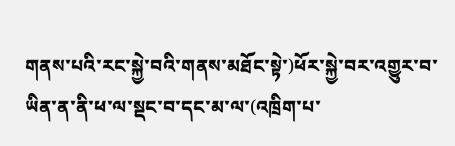གནས་པའི་རང་སྐྱེ་བའི་གནས་མཐོང་སྟེ་)ཕོར་སྐྱེ་བར་འགྱུར་བ་ཡིན་ན་ནི་ཕ་ལ་སྡང་བ་དང་མ་ལ་(འཁྲིག་པ་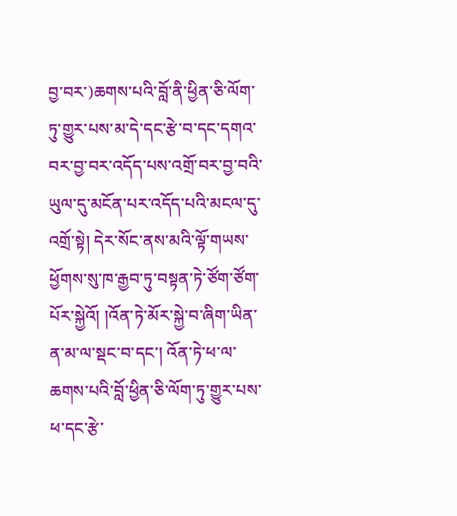བྱ་བར་)ཆགས་པའི་བློ་ནི་ཕྱིན་ཅི་ལོག་ཏུ་གྱུར་པས་མ་དེ་དང་རྩེ་བ་དང་དགའ་བར་བྱ་བར་འདོད་པས་འགྲོ་བར་བྱ་བའི་ཡུལ་དུ་མངོན་པར་འདོད་པའི་མངལ་དུ་འགྲོ་སྟེ། དེར་སོང་ནས་མའི་ལྟོ་གཡས་ཕྱོགས་སུ་ཁ་རྒྱབ་ཏུ་བསྟན་ཏེ་ཙོག་ཙོག་པོར་སྐྱེའོ། །འོན་ཏེ་མོར་སྐྱེ་བ་ཞིག་ཡིན་ན་མ་ལ་སྡང་བ་དང་། འོན་ཏེ་ཕ་ལ་ཆགས་པའི་བློ་ཕྱིན་ཅི་ལོག་ཏུ་གྱུར་པས་ཕ་དང་རྩེ་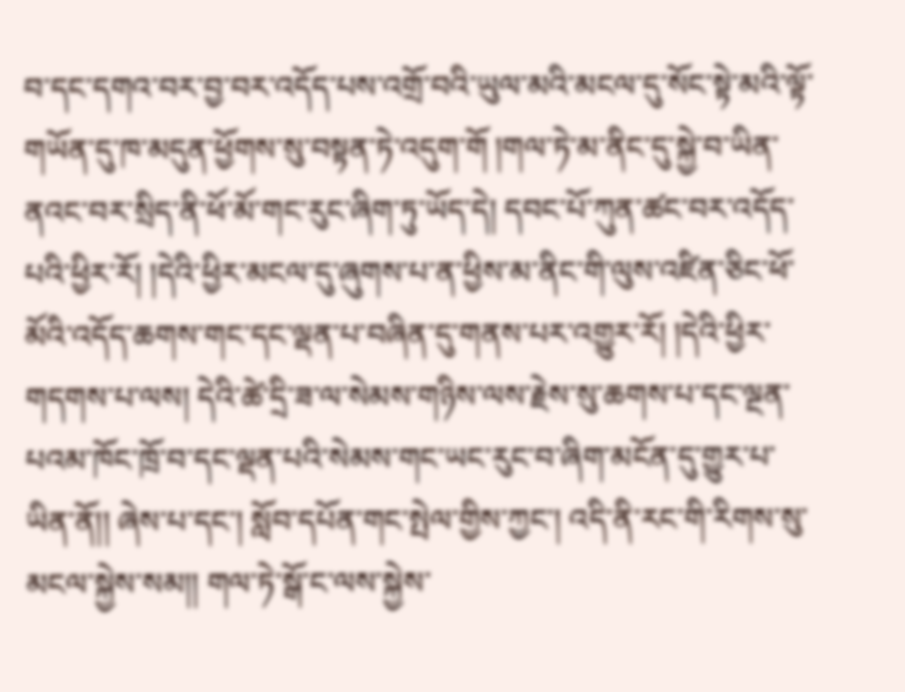བ་དང་དགའ་བར་བྱ་བར་འདོད་པས་འགྲོ་བའི་ཡུལ་མའི་མངལ་དུ་སོང་སྟེ་མའི་ལྟོ་གཡོན་དུ་ཁ་མདུན་ཕྱོགས་སུ་བསྟན་ཏེ་འདུག་གོ །གལ་ཏེ་མ་ནིང་དུ་སྐྱེ་བ་ཡིན་ནའང་བར་སྲིད་ནི་ཕོ་མོ་གང་རུང་ཞིག་ཏུ་ཡོད་དེ། དབང་པོ་ཀུན་ཚང་བར་འདོད་པའི་ཕྱིར་རོ། །དེའི་ཕྱིར་མངལ་དུ་ཞུགས་པ་ན་ཕྱིས་མ་ནིང་གི་ལུས་འཛིན་ཅིང་ཕོ་མོའི་འདོད་ཆགས་གང་དང་ལྡན་པ་བཞིན་དུ་གནས་པར་འགྱུར་རོ། །དེའི་ཕྱིར་གདགས་པ་ལས། དེའི་ཚེ་དྲི་ཟ་ལ་སེམས་གཉིས་ལས་རྗེས་སུ་ཆགས་པ་དང་ལྔན་པའམ་ཁོང་ཁྲོ་བ་དང་ལྡན་པའི་སེམས་གང་ཡང་རུང་བ་ཞིག་མངོན་དུ་གྱུར་པ་ཡིན་ནོ།། ཞེས་པ་དང་། སློབ་དཔོན་གང་སྤེལ་གྱིས་ཀྱང་། འདི་ནི་རང་གི་རིགས་སུ་མངལ་སྐྱེས་སམ།། གལ་ཏེ་སྒོ་ང་ལས་སྐྱེས་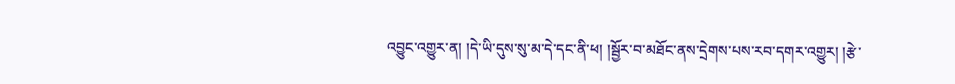འབྱུང་འགྱུར་ན། །དེ་ཡི་དུས་སུ་མ་དེ་དང་ནི་ཕ། །སྦྱོར་བ་མཐོང་ནས་དྲེགས་པས་རབ་དགར་འགྱུར། །རྩེ་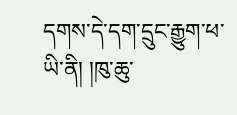དགས་དེ་དག་དྲུང་རྒྱུག་ཕ་ཡི་ནི། །ཁུ་ཆུ་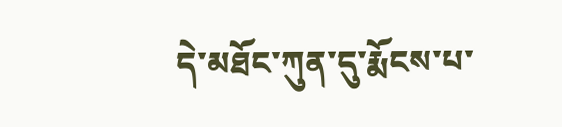དེ་མཐོང་ཀུན་དུ་རྨོངས་པ་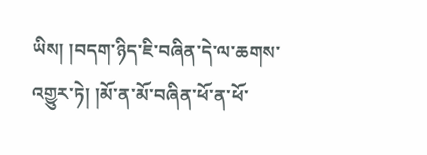ཡིས། །བདག་ཉིད་ཇི་བཞིན་དེ་ལ་ཆགས་འགྱུར་ཏེ། །མོ་ན་མོ་བཞིན་ཕོ་ན་ཕོ་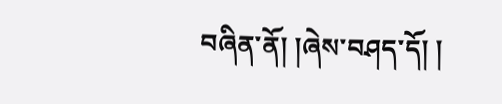བཞིན་ནོ། །ཞེས་བཤད་དོ། །